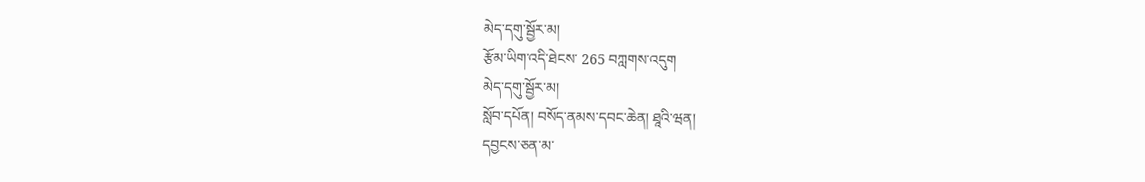མེད་དགུ་སྦྱོར་མ།
རྩོམ་ཡིག་འདི་ཐེངས་ 265 བཀླགས་འདུག
མེད་དགུ་སྦྱོར་མ།
སློབ་དཔོན། བསོད་ནམས་དབང་ཆེན། ཐཱའི་ཝན།
དབྱངས་ཅན་མ་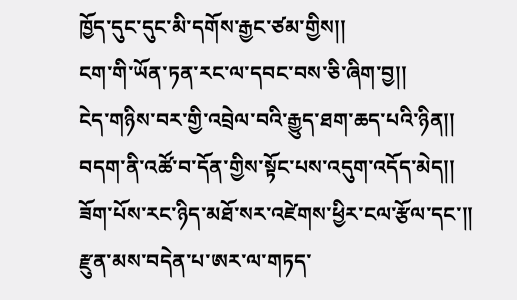ཁྱོད་དུང་དུང་མི་དགོས་རྒྱང་ཙམ་གྱིས།།
ངག་གི་ཡོན་ཏན་རང་ལ་དབང་བས་ཅི་ཞིག་བྱ།།
ངེད་གཉིས་བར་གྱི་འབྲེལ་བའི་རྒྱུད་ཐག་ཆད་པའི་ཉིན།།
བདག་ནི་འཚོ་བ་དོན་གྱིས་སྟོང་པས་འདུག་འདོད་མེད།།
ཟོག་པོས་རང་ཉིད་མཐོ་སར་འཛེགས་ཕྱིར་ངལ་རྩོལ་དང་།།
རྫུན་མས་བདེན་པ་ཨར་ལ་གཏད་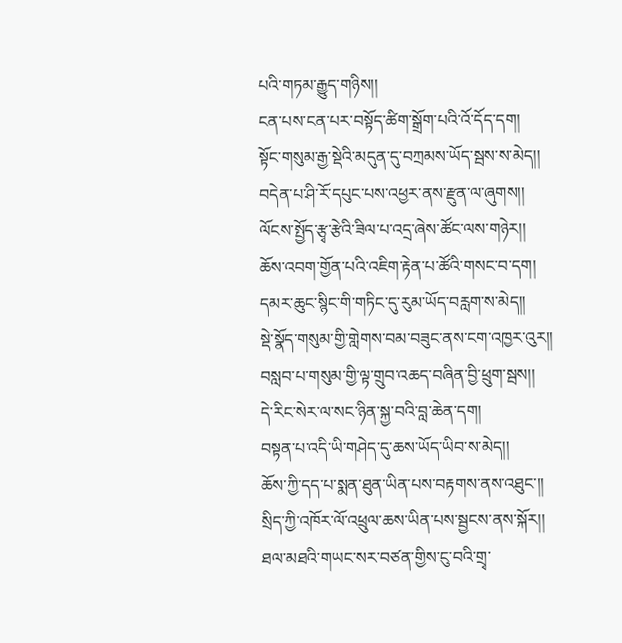པའི་གཏམ་རྒྱུད་གཉིས།།
ངན་པས་ངན་པར་བསྟོད་ཚིག་སྒྲོག་པའི་འོ་དོད་དག།
སྟོང་གསུམ་རྒྱ་སྡེའི་མདུན་དུ་བཀྲམས་ཡོད་སྦས་ས་མེད།།
བདེན་པ་ཤི་རོ་དཔུང་པས་འཕྱར་ནས་རྫུན་ལ་ཞུགས།།
ལོངས་སྤྱོད་རྩྭ་རྩེའི་ཟིལ་པ་འདྲ་ཞེས་ཚོང་ལས་གཉེར།།
ཆོས་འབག་གྱོན་པའི་འཇིག་རྟེན་པ་ཚོའི་གསང་བ་དག།
དམར་ཆུང་སྙིང་གི་གཏིང་དུ་རུམ་ཡོད་བརླག་ས་མེད།།
སྡེ་སྣོད་གསུམ་གྱི་གླེགས་བམ་བཟུང་ནས་ངག་འཁྱར་འུར།།
བསླབ་པ་གསུམ་གྱི་ལྟ་གྲུབ་འཆད་བཞིན་བྱི་ཕྲུག་སྦས།།
དེ་རིང་སེར་ལ་སང་ཉིན་སྐྱ་བའི་བླ་ཆེན་དག།
བསྟན་པ་འདི་ཡི་གཤེད་དུ་ཆས་ཡོད་ཡིབ་ས་མེད།།
ཆོས་ཀྱི་དད་པ་སྨན་ཐུན་ཡིན་པས་བརྟགས་ནས་འཐུང་།།
སྲིད་ཀྱི་འཁོར་ལོ་འཕྲུལ་ཆས་ཡིན་པས་སྦྱངས་ནས་སྐོར།།
ཐལ་མཐའི་གཡང་སར་བཙན་གྱིས་ངུ་བའི་གྲྭ་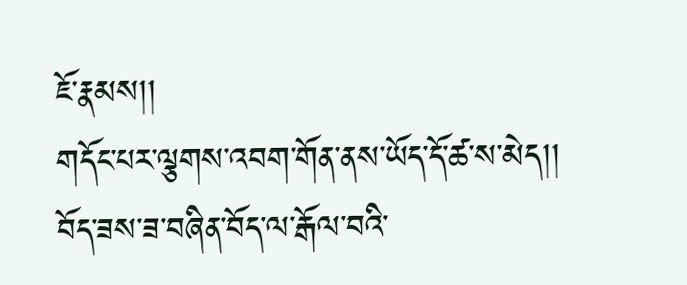ཇོ་རྣམས།།
གདོང་པར་ལྕགས་འབག་གོན་ནས་ཡོད་དོ་ཚ་ས་མེད།།
བོད་ཟས་ཟ་བཞིན་བོད་ལ་རྒོལ་བའི་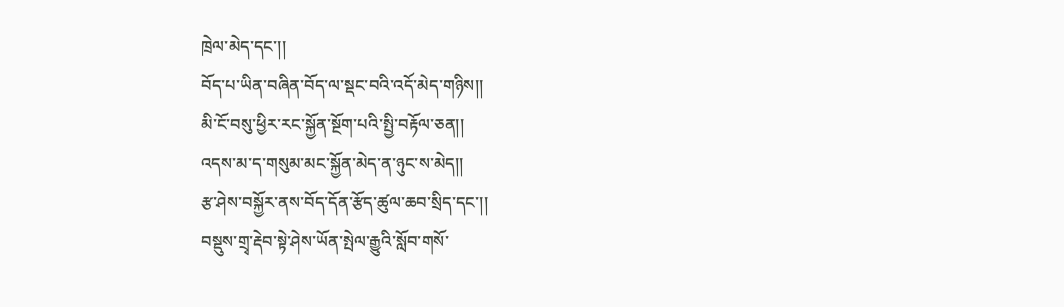ཁྲེལ་མེད་དང་།།
བོད་པ་ཡིན་བཞིན་བོད་ལ་སྡང་བའི་འདོ་མེད་གཉིས།།
མི་ངོ་བསུ་ཕྱིར་རང་སྐྱོན་སྔོག་པའི་སྤྱི་བརྟོལ་ཅན།།
འདས་མ་ད་གསུམ་མང་སྐྱོན་མེད་ན་ཉུང་ས་མེད།།
རྩ་ཤེས་བསྐྱོར་ནས་བོད་དོན་རྩོད་ཚུལ་ཆབ་སྲིད་དང་།།
བསྡུས་གྲྭ་རྡེབ་སྟེ་ཤེས་ཡོན་སྤེལ་རྒྱུའི་སློབ་གསོ་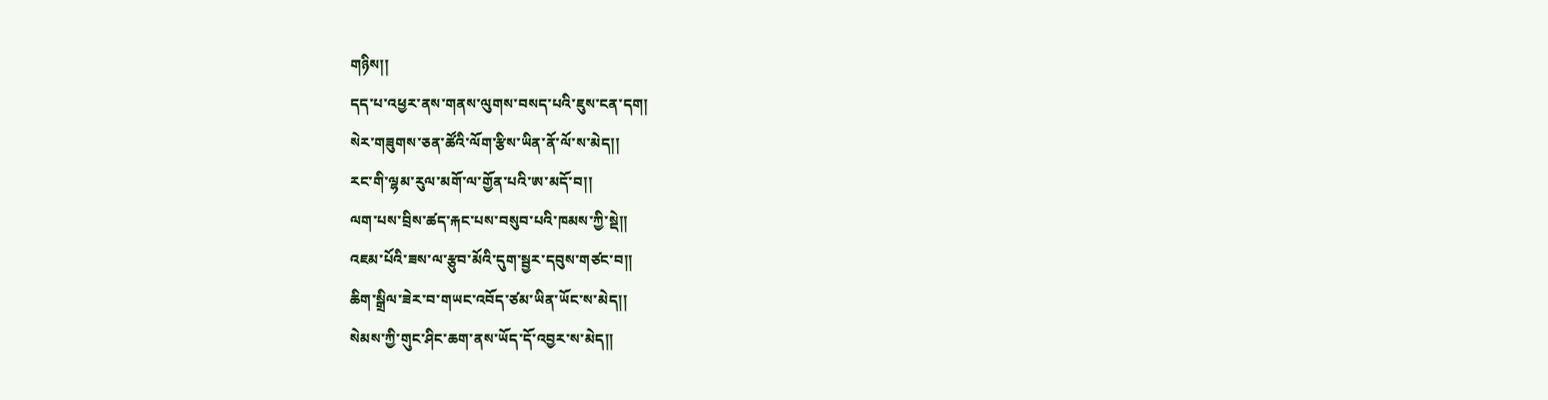གཉིས།།
དད་པ་འཕྱར་ནས་གནས་ལུགས་བསད་པའི་ཇུས་ངན་དག།
སེར་གཟུགས་ཅན་ཚོའི་ལོག་རྩིས་ཡིན་ནོ་ལོ་ས་མེད།།
རང་གི་ལྷམ་རུལ་མགོ་ལ་གྱོན་པའི་ཨ་མདོ་བ།།
ལག་པས་བྲིས་ཚད་རྐང་པས་བསུབ་པའི་ཁམས་ཀྱི་སྡེ།།
འཇམ་པོའི་ཟས་ལ་རྩུབ་མོའི་དུག་སྦྱར་དབུས་གཙང་བ།།
ཆིག་སྒྲིལ་ཟེར་བ་གཡང་འབོད་ཙམ་ཡིན་ཡོང་ས་མེད།།
སེམས་ཀྱི་གུང་ཤིང་ཆག་ནས་ཡོད་དོ་འབྱར་ས་མེད།།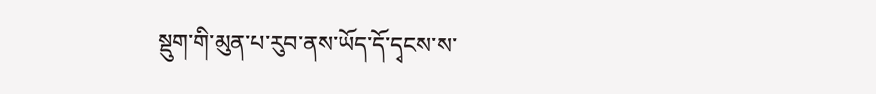སྡུག་གི་མུན་པ་རུབ་ནས་ཡོད་དོ་དྭངས་ས་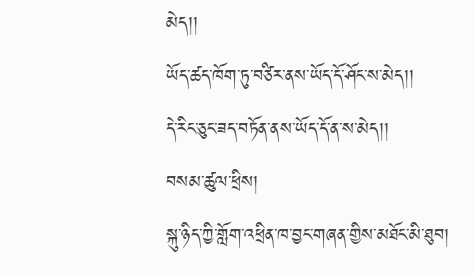མེད།།
ཡོད་ཚད་ཁོག་ཏུ་བཙིར་ནས་ཡོད་དོ་ཤོང་ས་མེད།།
དེ་རིང་ཅུང་ཟད་བཏོན་ནས་ཡོད་དོ་ན་ས་མེད།།
བསམ་ཚུལ་ཕྲིས།
སྐུ་ཉིད་ཀྱི་གློག་འཕྲིན་ཁ་བྱང་གཞན་གྱིས་མཐོང་མི་ཐུབ།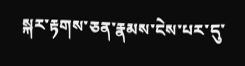སྐར་རྟགས་ཅན་རྣམས་ངེས་པར་དུ་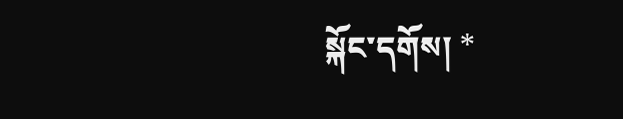སྐོང་དགོས། *